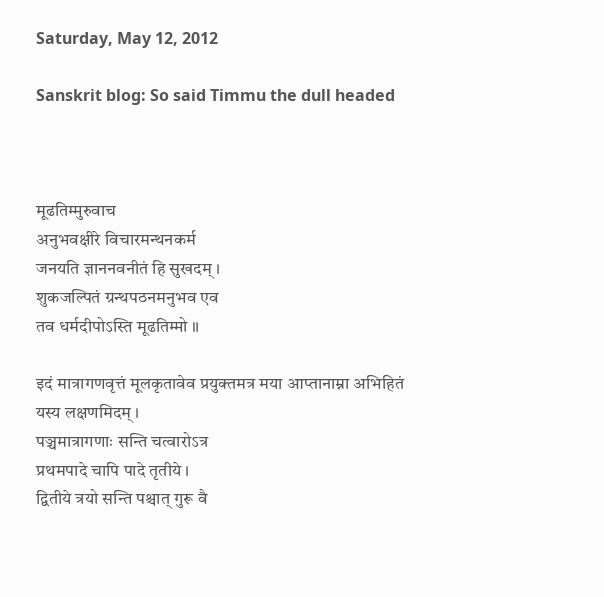Saturday, May 12, 2012

Sanskrit blog: So said Timmu the dull headed



मूढतिम्मुरुवाच
अनुभवक्षीरे विचारमन्थनकर्म
जनयति ज्ञाननवनीतं हि सुखदम् ।
शुकजल्पितं ग्रन्थपठनमनुभव एव
तव धर्मदीपोऽस्ति मूढतिम्मो ॥

इदं मात्रागणवृत्तं मूलकृतावेव प्रयुक्तमत्र मया आप्तानाम्ना अभिहितं यस्य लक्षणमिदम् ।
पञ्चमात्रागणाः सन्ति चत्वारोऽत्र
प्रथमपादे चापि पादे तृतीये ।
द्वितीये त्रयो सन्ति पश्चात् गुरू वै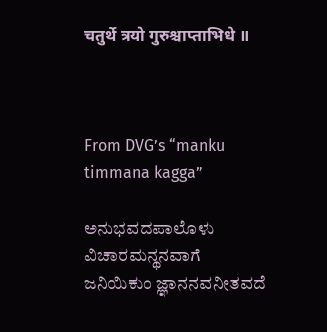चतुर्थे त्रयो गुरुश्चाप्ताभिधे ॥



From DVG’s “manku timmana kagga”

ಅನುಭವದಪಾಲೊಳು ವಿಚಾರಮನ್ಥನವಾಗೆ
ಜನಿಯಿಕುಂ ಜ್ಞಾನನವನೀತವದೆ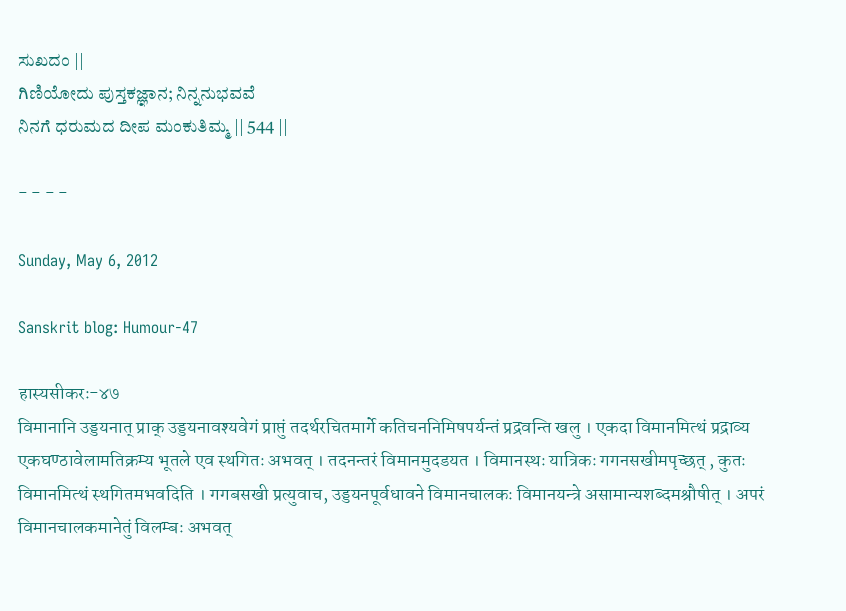ಸುಖದಂ ||
ಗಿಣಿಯೋದು ಪುಸ್ತಕಜ್ಞಾನ; ನಿನ್ನನುಭವವೆ
ನಿನಗೆ ಧರುಮದ ದೀಪ ಮಂಕುತಿಮ್ಮ || 544 ||

- - - -

Sunday, May 6, 2012

Sanskrit blog: Humour-47

हास्यसीकरः-४७
विमानानि उड्डयनात् प्राक् उड्डयनावश्यवेगं प्राप्तुं तदर्थरचितमार्गे कतिचननिमिषपर्यन्तं प्रद्रवन्ति खलु । एकदा विमानमित्थं प्रद्राव्य एकघण्ठावेलामतिक्रम्य भूतले एव स्थगितः अभवत् । तदनन्तरं विमानमुदडयत । विमानस्थः यात्रिकः गगनसखीमपृच्छत् , कुतः विमानमित्थं स्थगितमभवदिति । गगबसखी प्रत्युवाच, उड्डयनपूर्वधावने विमानचालकः विमानयन्त्रे असामान्यशब्दमश्रौषीत् । अपरं विमानचालकमानेतुं विलम्बः अभवत्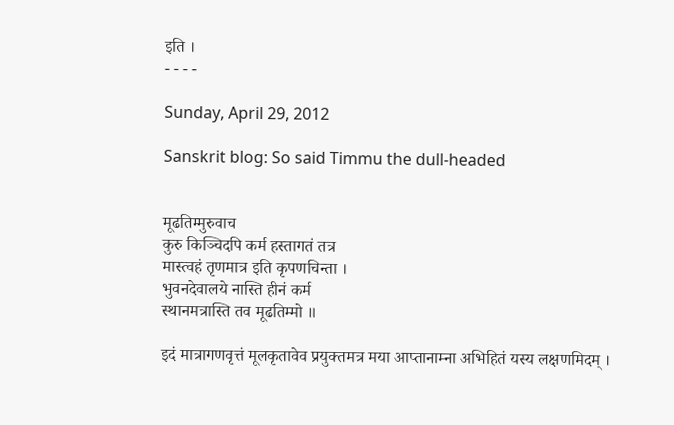इति ।
- - - -

Sunday, April 29, 2012

Sanskrit blog: So said Timmu the dull-headed


मूढतिम्मुरुवाच
कुरु किञ्चिदपि कर्म हस्तागतं तत्र
मास्त्वहं तृणमात्र इति कृपणचिन्ता ।
भुवनदेवालये नास्ति हीनं कर्म
स्थानमत्रास्ति तव मूढतिम्मो ॥

इदं मात्रागणवृत्तं मूलकृतावेव प्रयुक्तमत्र मया आप्तानाम्ना अभिहितं यस्य लक्षणमिदम् ।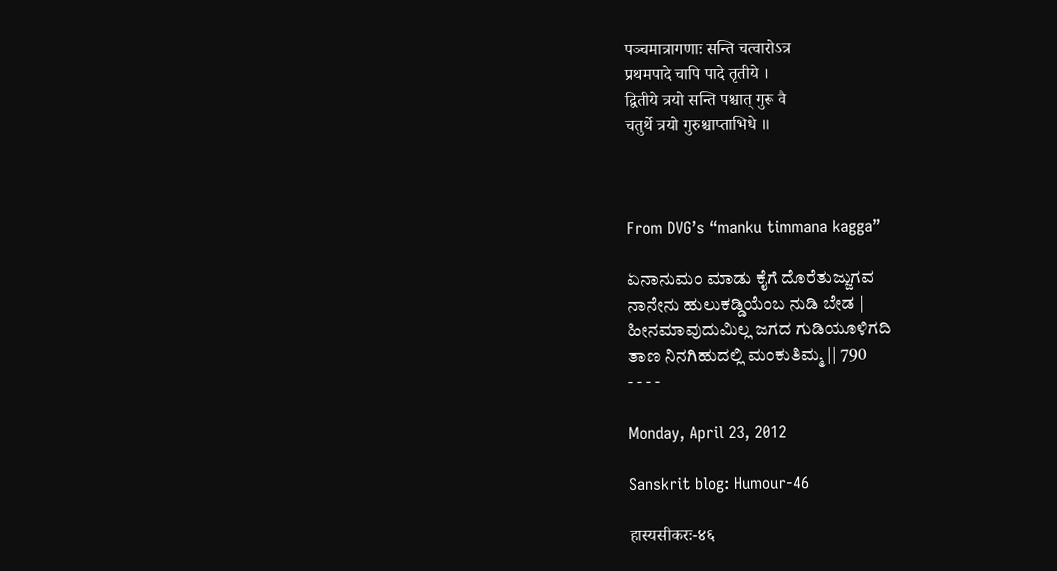पञ्चमात्रागणाः सन्ति चत्वारोऽत्र
प्रथमपादे चापि पादे तृतीये ।
द्वितीये त्रयो सन्ति पश्चात् गुरू वै
चतुर्थे त्रयो गुरुश्चाप्ताभिधे ॥



From DVG’s “manku timmana kagga”

ಏನಾನುಮಂ ಮಾಡು ಕೈಗೆ ದೊರೆತುಜ್ಜುಗವ
ನಾನೇನು ಹುಲುಕಡ್ಡಿಯೆಂಬ ನುಡಿ ಬೇಡ |
ಹೀನಮಾವುದುಮಿಲ್ಲ ಜಗದ ಗುಡಿಯೂಳಿಗದಿ
ತಾಣ ನಿನಗಿಹುದಲ್ಲಿ ಮಂಕುತಿಮ್ಮ || 790
- - - -

Monday, April 23, 2012

Sanskrit blog: Humour-46

हास्यसीकरः-४६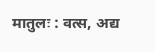मातुलः : वत्स, अद्य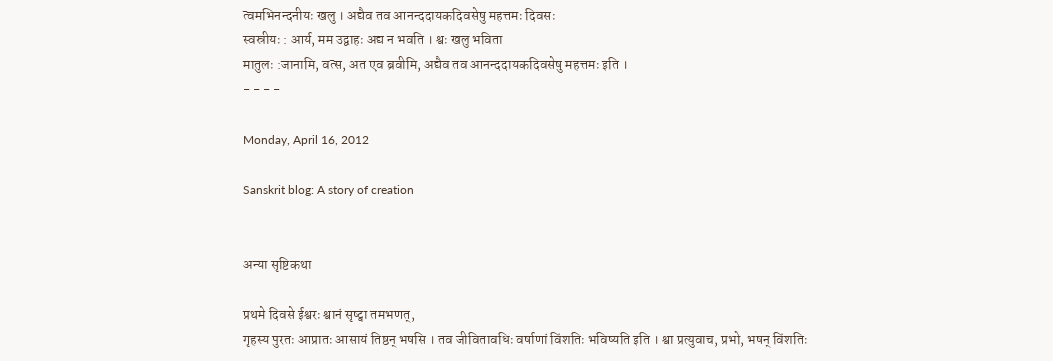त्वमभिनन्दनीयः खलु । अद्यैव तव आनन्ददायकदिवसेषु महत्तमः दिवसः
स्वस्रीयः : आर्य, मम उद्वाहः अद्य न भवति । श्वः खलु भविता
मातुलः :जानामि, वत्स, अत एव ब्रवीमि, अद्यैव तव आनन्ददायकदिवसेषु महत्तमः इति ।
- - - -

Monday, April 16, 2012

Sanskrit blog: A story of creation


अन्या सृष्टिकथा

प्रथमे दिवसे ईश्वरः श्वानं सृष्ट्वा तमभणत्,
गृहस्य पुरतः आप्रातः आसायं तिष्ठन् भषसि । तव जीवितावधिः वर्षाणां विंशतिः भविष्यति इति । श्वा प्रत्युवाच, प्रभो, भषन् विंशतिः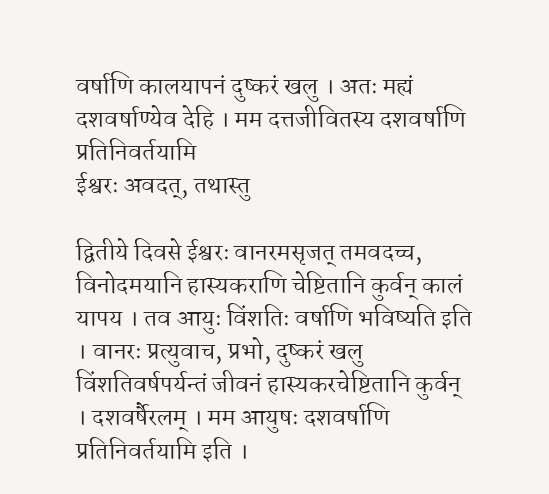वर्षाणि कालयापनं दुष्करं खलु । अतः मह्यं दशवर्षाण्येव देहि । मम दत्तजीवितस्य दशवर्षाणि प्रतिनिवर्तयामि
ईश्वरः अवदत्, तथास्तु

द्वितीये दिवसे ईश्वरः वानरमसृजत् तमवदच्च, विनोदमयानि हास्यकराणि चेष्टितानि कुर्वन् कालं यापय । तव आयुः विंशतिः वर्षाणि भविष्यति इति । वानरः प्रत्युवाच, प्रभो, दुष्करं खलु विंशतिवर्षपर्यन्तं जीवनं हास्यकरचेष्टितानि कुर्वन् । दशवर्षैरलम् । मम आयुषः दशवर्षाणि प्रतिनिवर्तयामि इति ।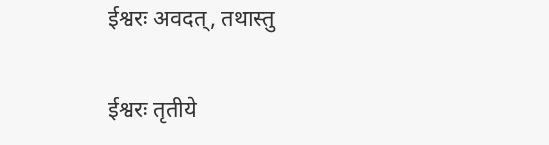ईश्वरः अवदत्, तथास्तु

ईश्वरः तृतीये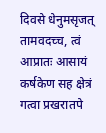दिवसे धेनुमसृजत् तामवदच्च, त्वं आप्रातः आसायं कर्षकेण सह क्षेत्रं गत्वा प्रखरातपे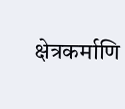क्षेत्रकर्माणि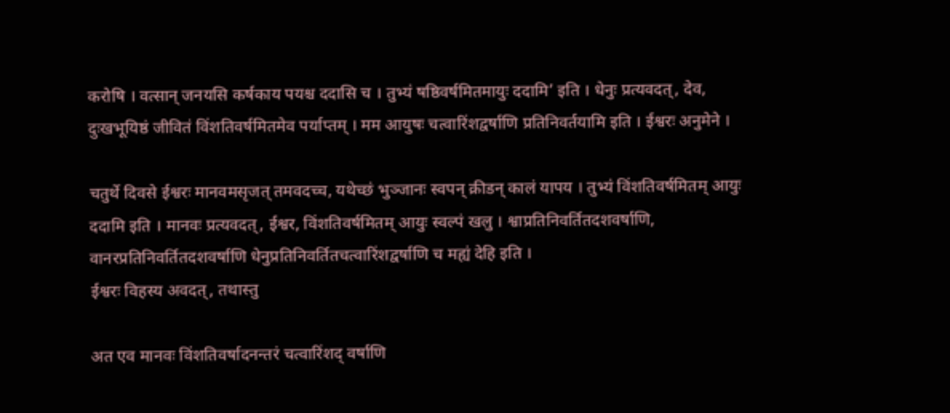करोषि । वत्सान् जनयसि कर्षकाय पयश्च ददासि च । तुभ्यं षष्ठिवर्षमितमायुः ददामि’ इति । धेनुः प्रत्यवदत्, देव, दुःखभूयिष्ठं जीवितं विंशतिवर्षमितमेव पर्याप्तम् । मम आयुषः चत्वारिंशद्वर्षाणि प्रतिनिवर्तयामि इति । ईश्वरः अनुमेने ।

चतुर्थे दिवसे ईश्वरः मानवमसृजत् तमवदच्च, यथेच्छं भुञ्जानः स्वपन् क्रीडन् कालं यापय । तुभ्यं विंशतिवर्षमितम् आयुः ददामि इति । मानवः प्रत्यवदत्, ईश्वर, विंशतिवर्षमितम् आयुः स्वल्पं खलु । श्वाप्रतिनिवर्तितदशवर्षाणि, वानरप्रतिनिवर्तितदशवर्षाणि धेनुप्रतिनिवर्तितचत्वारिंशद्वर्षाणि च मह्यं देहि इति ।
ईश्वरः विहस्य अवदत्, तथास्तु

अत एव मानवः विंशतिवर्षादनन्तरं चत्वारिंशद् वर्षाणि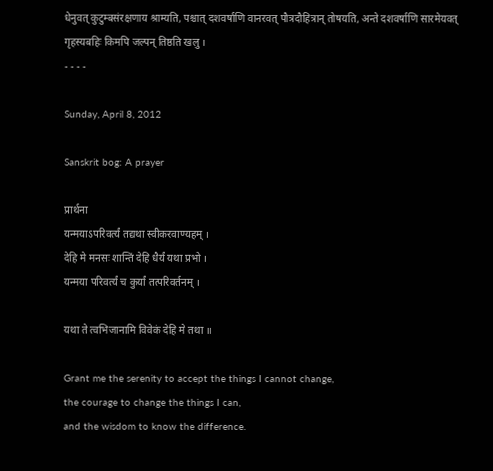धेनुवत् कुटुम्बसंरक्षणाय श्राम्यति, पश्चात् दशवर्षाणि वानरवत् पौत्रदौहित्रान् तोषयति, अन्ते दशवर्षाणि सारमेयवत् गृहस्यबहिः किमपि जल्पन् तिष्ठति खलु ।
- - - -

Sunday, April 8, 2012

Sanskrit bog: A prayer

प्रार्थना
यन्मयाऽपरिवर्त्यं तद्यथा स्वीकरवाण्यहम् ।
देहि मे मनसः शान्तिं देहि धैर्यं यथा प्रभो ।
यन्मया परिवर्त्यं च कुर्यां तत्परिवर्तनम् ।

यथा ते त्वभिजानामि विवेकं देहि मे तथा ॥

Grant me the serenity to accept the things I cannot change,
the courage to change the things I can,
and the wisdom to know the difference.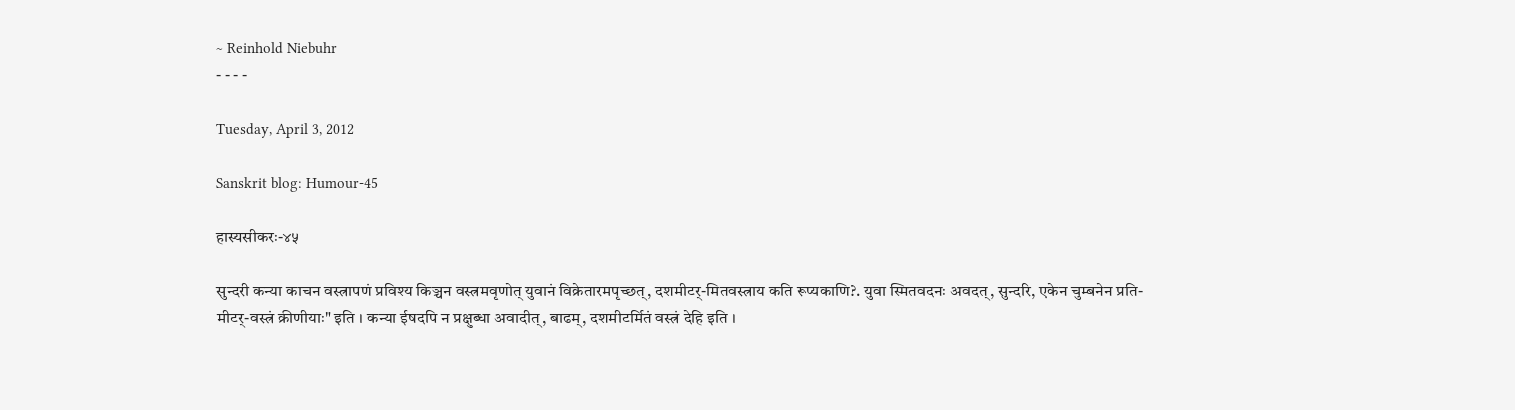~ Reinhold Niebuhr
- - - -

Tuesday, April 3, 2012

Sanskrit blog: Humour-45

हास्यसीकरः-४५

सुन्दरी कन्या काचन वस्त्रापणं प्रविश्य किञ्चन वस्त्रमवृणोत् युवानं विक्रेतारमपृच्छत्, दशमीटर्-मितवस्त्राय कति रूप्यकाणि?. युवा स्मितवदनः अवदत्, सुन्दरि, एकेन चुम्बनेन प्रति-मीटर्-वस्त्रं क्रीणीयाः" इति । कन्या ईषदपि न प्रक्षुब्धा अवादीत्, बाढम्, दशमीटर्मितं वस्त्रं देहि इति ।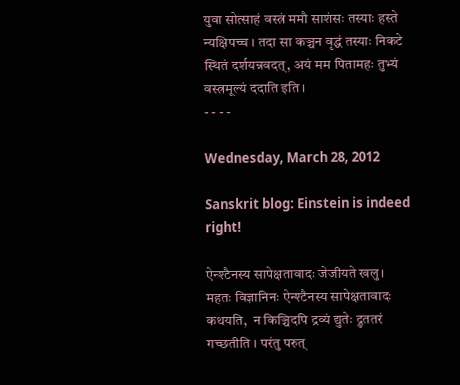युवा सोत्साहं वस्त्रं ममौ साशंसः तस्याः हस्ते न्यक्षिपच्च । तदा सा कञ्चन वृद्धं तस्याः निकटे स्थितं दर्शयन्नवदत्, अयं मम पितामहः तुभ्यं वस्त्रमूल्यं ददाति इति ।
- - - -

Wednesday, March 28, 2012

Sanskrit blog: Einstein is indeed right!

ऐन्श्टैनस्य सापेक्षतावादः जेजीयते खलु।
महतः विज्ञानिनः ऐन्श्टैनस्य सापेक्षतावादः कथयति,  न किञ्चिदपि द्रव्यं द्युतेः द्रुततरं गच्छतीति । परंतु परुत्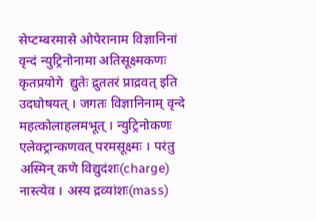सेप्टम्बरमासे ओपेरानाम विज्ञानिनां वृन्दं न्युट्रिनोनामा अतिसूक्ष्मकणः कृतप्रयोगे  द्युतेः द्रुततरं प्राद्रवत् इति उदघोषयत् । जगतः विज्ञानिनाम् वृन्दे महत्कोलाहलमभूत् । न्युट्रिनोकणः एलेक्ट्रान्कणवत् परमसूक्ष्मः । परंतु अस्मिन् कणे विद्युदंशः(charge) नास्त्येव । अस्य द्रव्यांशः(mass)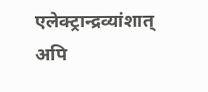एलेक्ट्रान्द्रव्यांशात् अपि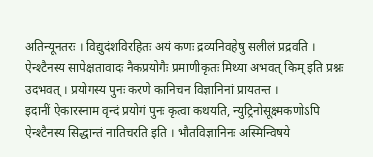अतिन्यूनतरः । विद्युदंशविरहितः अयं कणः द्रव्यनिवहेषु सलीलं प्रद्रवति । ऐन्श्टैनस्य सापेक्षतावादः नैकप्रयोगैः प्रमाणीकृतः मिथ्या अभवत् किम् इति प्रश्नः उदभवत् । प्रयोगस्य पुनः करणे कानिचन विज्ञानिनां प्रायतन्त ।
इदानीं ऐकारस्नाम वृन्दं प्रयोगं पुनः कृत्वा कथयति, न्युट्रिनोसूक्ष्मकणोऽपि ऐन्श्टैनस्य सिद्धान्तं नातिचरति इति । भौतविज्ञानिनः अस्मिन्विषये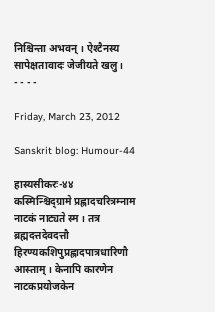निश्चिन्ता अभवन् । ऐश्टैनस्य सापेक्षतावादः जेजीयते खलु ।
- - - -

Friday, March 23, 2012

Sanskrit blog: Humour-44

हास्यसीकरः-४४
कस्मिन्श्चिद्ग्रामे प्रह्लादचरित्रम्नाम नाटकं नाट्यते स्म । तत्र ब्रह्मदत्तदेवदत्तौ हिरण्यकशिपुप्रह्लादपात्रधारिणौ आस्ताम् । केनापि कारणेन नाटकप्रयोजकेन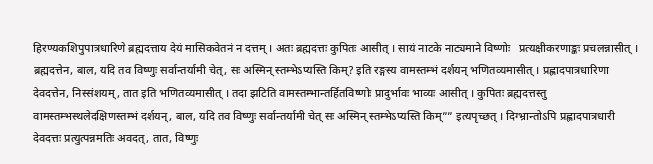हिरण्यकशिपुपात्रधारिणे ब्रह्मदत्ताय देयं मासिकवेतनं न दत्तम् । अतः ब्रह्मदत्तः कुपितः आसीत् । सायं नाटके नाट्यमाने विष्णोः   प्रत्यक्षीकरणाङ्कः प्रचलन्नासीत् । ब्रह्मदत्तेन, बाल, यदि तव विष्णुः सर्वान्तर्यामी चेत्, सः अस्मिन् स्तम्भेऽप्यस्ति किम्? इति रङ्गस्य वामस्तम्भं दर्शयन् भणितव्यमासीत् । प्रह्लादपात्रधारिणा देवदत्तेन, निस्संशयम्, तात इति भणितव्यमासीत् । तदा झटिति वामस्तम्भान्तर्हितविष्णोः प्रादुर्भावः भाव्यः आसीत् । कुपितः ब्रह्मदत्तस्तु वामस्तम्भस्थलेदक्षिणस्तम्भं दर्शयन्, बाल, यदि तव विष्णुः सर्वान्तर्यामी चेत् सः अस्मिन् स्तम्भेऽप्यस्ति किम्”” इत्यपृच्छत् । दिग्भ्रान्तोऽपि प्रह्लादपात्रधारी देवदत्तः प्रत्युत्पन्नमतिः अवदत्, तात, विष्णुः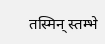तस्मिन् स्तम्भे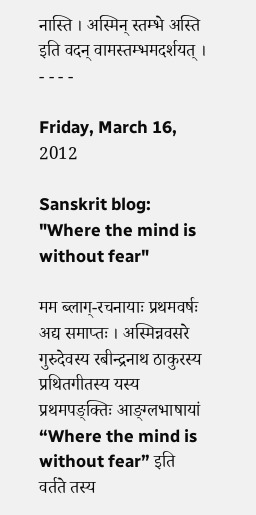नास्ति । अस्मिन् स्तम्भे अस्ति इति वदन् वामस्तम्भमदर्शयत् ।
- - - -

Friday, March 16, 2012

Sanskrit blog: "Where the mind is without fear"

मम ब्लाग्-रचनायाः प्रथमवर्षः अद्य समाप्तः । अस्मिन्नवसरे गुरुदेवस्य रबीन्द्रनाथ ठाकुरस्य प्रथितगीतस्य यस्य प्रथमपङ्क्तिः आङ्ग्लभाषायां “Where the mind is without fear” इति वर्तते तस्य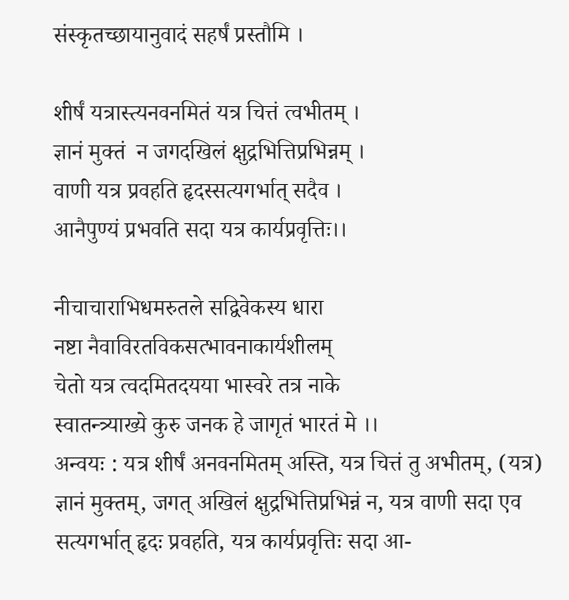संस्कृतच्छायानुवादं सहर्षं प्रस्तौमि ।

शीर्षं यत्रास्त्यनवनमितं यत्र चित्तं त्वभीतम् ।
ज्ञानं मुक्तं  न जगदखिलं क्षुद्रभित्तिप्रभिन्नम् ।
वाणी यत्र प्रवहति हृदस्सत्यगर्भात् सदैव ।
आनैपुण्यं प्रभवति सदा यत्र कार्यप्रवृत्तिः।।

नीचाचाराभिधमरुतले सद्विवेकस्य धारा
नष्टा नैवाविरतविकसत्भावनाकार्यशीलम्
चेतो यत्र त्वदमितदयया भास्वरे तत्र नाके
स्वातन्त्र्याख्ये कुरु जनक हे जागृतं भारतं मे ।।
अन्वयः : यत्र शीर्षं अनवनमितम् अस्ति, यत्र चित्तं तु अभीतम्, (यत्र) ज्ञानं मुक्तम्, जगत् अखिलं क्षुद्रभित्तिप्रभिन्नं न, यत्र वाणी सदा एव सत्यगर्भात् हृदः प्रवहति, यत्र कार्यप्रवृत्तिः सदा आ-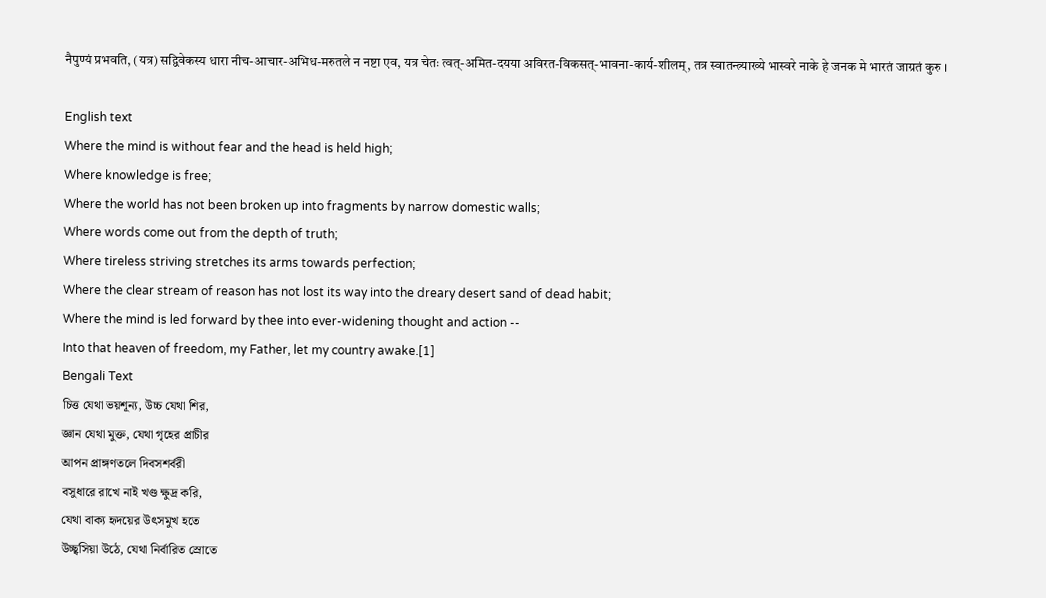नैपुण्यं प्रभवति, (यत्र) सद्विवेकस्य धारा नीच-आचार-अभिध-मरुतले न नष्टा एव, यत्र चेतः त्वत्-अमित-दयया अविरत-विकसत्-भावना-कार्य-शीलम्, तत्र स्वातन्त्र्याख्ये भास्वरे नाके हे जनक मे भारतं जाग्रतं कुरु ।

English text
Where the mind is without fear and the head is held high;
Where knowledge is free;
Where the world has not been broken up into fragments by narrow domestic walls;
Where words come out from the depth of truth;
Where tireless striving stretches its arms towards perfection;
Where the clear stream of reason has not lost its way into the dreary desert sand of dead habit;
Where the mind is led forward by thee into ever-widening thought and action --
Into that heaven of freedom, my Father, let my country awake.[1]
Bengali Text
চিত্ত যেথা ভয়শূন্য, উচ্চ যেথা শির,
জ্ঞান যেথা মুক্ত, যেথা গৃহের প্রাচীর
আপন প্রাঙ্গণতলে দিবসশর্বরী
বসুধারে রাখে নাই খণ্ড ক্ষুদ্র করি,
যেথা বাক্য হৃদয়ের উত্‍‌সমুখ হতে
উচ্ছ্বসিয়া উঠে, যেথা নির্বারিত স্রোতে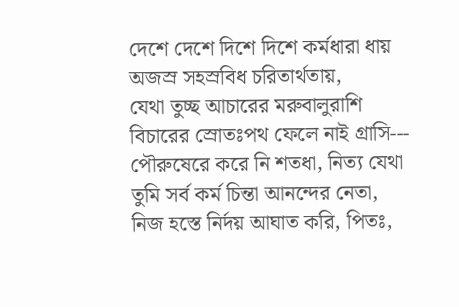দেশে দেশে দিশে দিশে কর্মধারা ধায়
অজস্র সহস্রবিধ চরিতার্থতায়,
যেথা তুচ্ছ আচারের মরুবালুরাশি
বিচারের স্রোতঃপথ ফেলে নাই গ্রাসি---
পৌরুষেরে করে নি শতধা, নিত্য যেথা
তুমি সর্ব কর্ম চিন্তা আনন্দের নেতা,
নিজ হস্তে নির্দয় আঘাত করি, পিতঃ,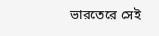ভারতেরে সেই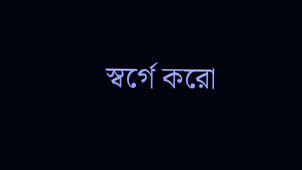স্বর্গে করো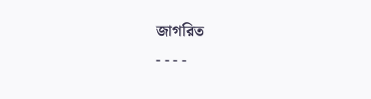জাগরিত
- - - -